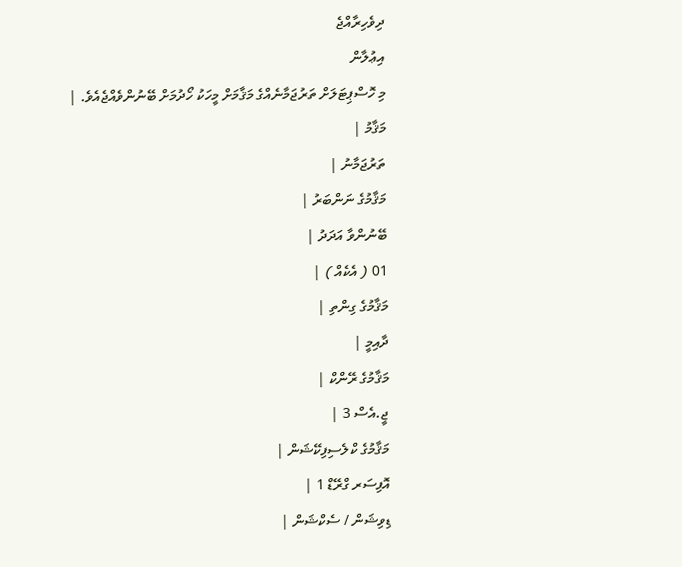ދިވެހިރާއްޖެ
އިޢުލާން
މި ހޮސްޕިޓަލަށް ތަރުޖަމާނެއްގެ މަޤާމަށް މީހަކު ހޯދުމަށް ބޭނުންވެއްޖެއެވެ. |
މަޤާމު |
ތަރުޖަމާނު |
މަޤާމުގެ ނަންބަރު |
ބޭނުންވާ އަދަދު |
01 ( އެކެއް ) |
މަޤާމުގެ ގިންތި |
ދާއިމީ |
މަޤާމުގެ ރޭންކް |
ޖީ.އެސް 3 |
މަޤާމުގެ ކްލެސިފިކޭޝަން |
އޮފިސަރ ގްރޭޑް 1 |
ޑިވިޝަން / ސެކްޝަން |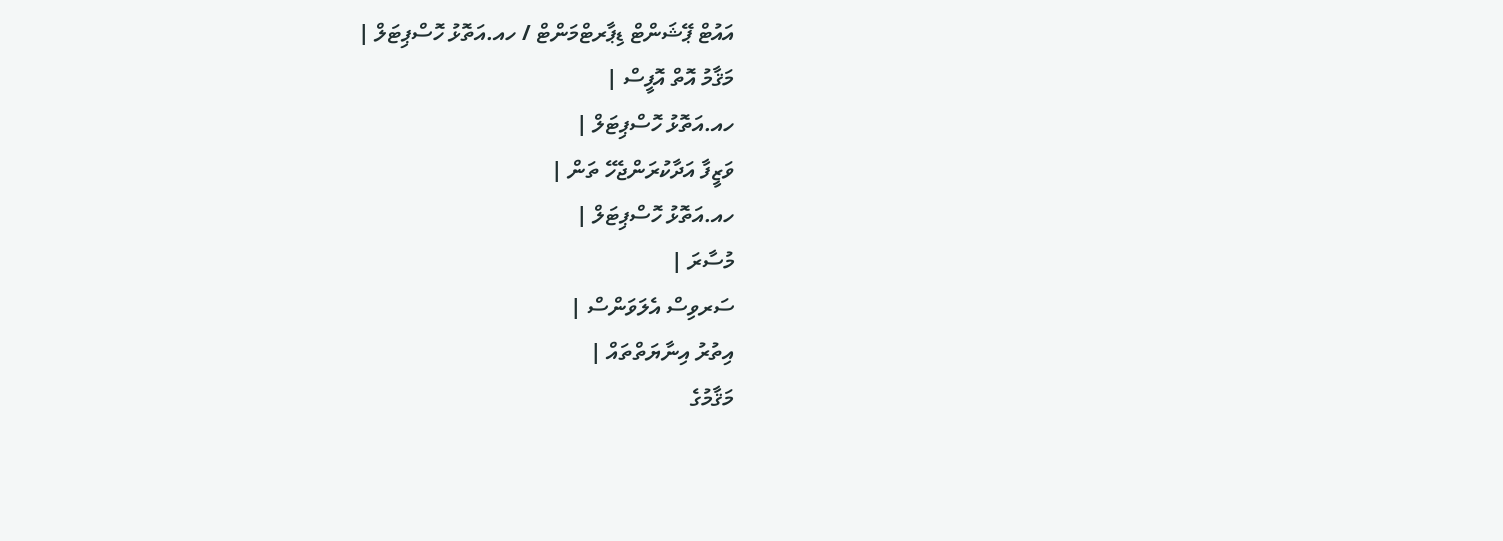އައުޓް ޕޭޝަންޓް ޑިޕާރޓްމަންޓް / ހއ.އަތޮޅު ހޮސްޕިޓަލް |
މަޤާމު އޮތް އޮފީސް |
ހއ.އަތޮޅު ހޮސްޕިޓަލް |
ވަޒީފާ އަދާކުރަންޖެހޭ ތަން |
ހއ.އަތޮޅު ހޮސްޕިޓަލް |
މުސާރަ |
ސަރވިސް އެލަވަންސް |
އިތުރު އިނާޔަތްތައް |
މަޤާމުގެ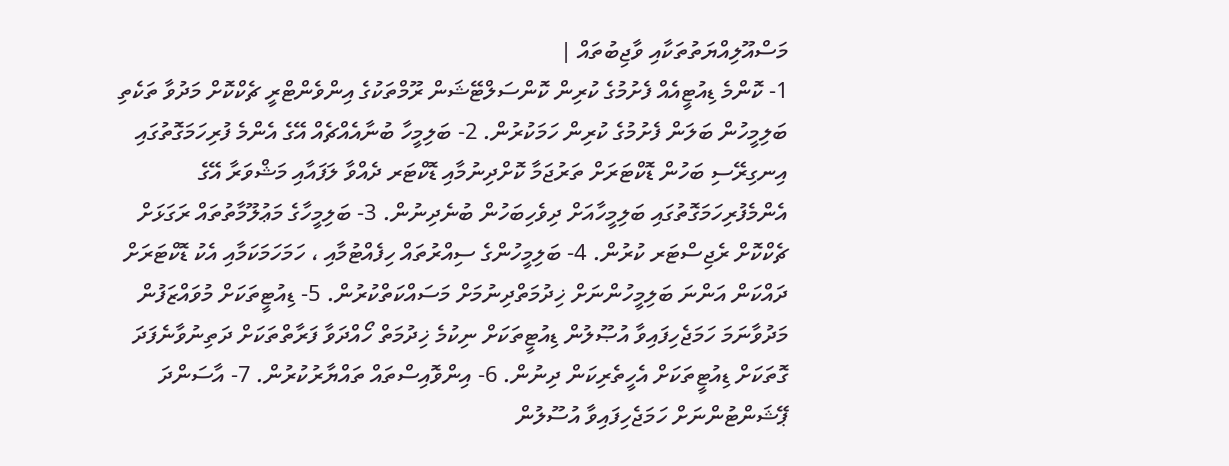މަސްއޫލިއްޔަތުތަކާއި ވާޖިބުތައް |
1- ކޮންމެ ޑިއުޓީއެއް ފެށުމުގެ ކުރިން ކޮންސަލްޓޭޝަން ރޫމްތަކުގެ އިންވެންޓްރީ ޗެކްކޮށް މަދުވާ ތަކެތި ބަލިމީހުން ބަލަން ފެށުމުގެ ކުރިން ހަމަކުރުން. 2- ބަލިމީހާ ބުނާއެއްޗެއް އޭގެ އެންމެ ފުރިހަމަގޮތުގައި އިނގިރޭސި ބަހުން ޑޮކްޓަރަށް ތަރުޖަމާ ކޮށްދިނުމާއި ޑޮކްޓަރ ދެއްވާ ލަފައާއި މަޝްވަރާ އޭގެ އެންމެފުރިހަމަގޮތުގައި ބަލިމީހާއަށް ދިވެހިބަހުން ބުނެދިނުން. 3- ބަލިމީހާގެ މަޢުލޫމާތުތައް ރަގަޅަށް ޗެކްކޮށް ރެޖިސްޓަރ ކުރުން. 4- ބަލިމީހުންގެ ސިއްރުތައް ހިފެއްޓުމާއި ، ހަމަހަމަކަމާއި އެކު ޑޮކްޓަރަށް ދައްކަން އަންނަ ބަލިމީހުންނަށް ޚިދުމަތްދިނުމަށް މަސައްކަތްކުރުން. 5- ޑިއުޓީތަކަށް މުވައްޒަފުން މަދުވާނަމަ ހަމަޖެހިފައިވާ އުޞޫލުން ޑިއުޓީތަކަށް ނިކުމެ ޚިދުމަތް ހޯއްދަވާ ފަރާތްތަކަށް ދަތިނުވާނެފަދަ ގޮތަކަށް ޑިއުޓީތަކަށް އެހީތެރިކަން ދިނުން. 6- އިންވޮއިސްތައް ތައްޔާރުކުރުން. 7- އާސަންދަ ޕޭޝަންޓުންނަށް ހަމަޖެހިފައިވާ އުސޫލުން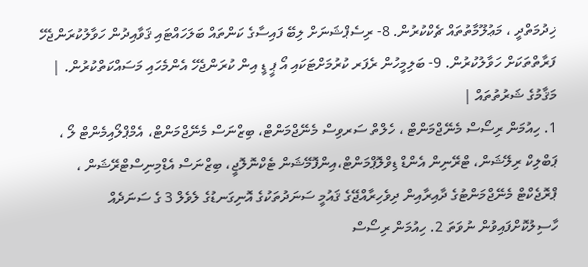ޚިދުމަތްދީ ، މަޢުލޫމާތުތައް ޗެކްކުރުން. 8- ރިސެޕްޝަނަށް ލިބޭ ފައިސާގެ ކަންތައް ބަލަހައްޓައި ޤަވާއިދުން ހަވާލުކުރަންޖެހޭ ފަރާތްތަކަށް ހަވާލުކުރުން. 9- ބަލިމީހުން ރެފަރ ކުރުމަށްޓަކައި އޯ ޕީ ޑީ އިން ކުރަންޖެހޭ އެންމެހައި މަސައްކަތްކުރުން. |
މަޤާމުގެ ޝަރުތުތައް |
1. ހިއުމަން ރިސޯސް މެނޭޖްމަންޓް ، ހެލްތް ސަރވިސް މެނޭޖްމަންޓް، ބިޒްނަސް މެނޭޖްމަންޓް، އެމްޕްލޯއިމެންޓް ލޯ ، ޕަބްލިކް ރިލޭޝަން، ޓްރޭނިން އެންޑް ޑިވްލޮޕްމަންޓް،އިންފޮމޭޝަން ޓެކްނޮލޮޖީ، ބިޒްނަސް އެޑްމިނިސްޓްރޭޝަން ، ޕްރޮޖެކްޓް މެނޭޖްމަންޓުގެ ދާއިރާއިން ދިވެހިރާއްޖޭގެ ޤައުމީ ސަނަދުތަކުގެ އޮނިގަނޑުގެ ލެވެލް 3 ގެ ސަނަދެއް ހާސިލުކޮށްފައިވުން ނުވަތަ 2. ހިއުމަން ރިސޯސް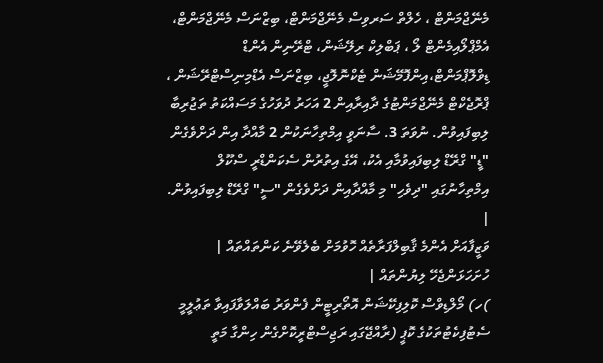މެނޭޖްމަންޓް ، ހެލްތް ސަރވިސް މެނޭޖްމަންޓް، ބިޒްނަސް މެނޭޖްމަންޓް، އެމްޕްލޯއިމެންޓް ލޯ ، ޕަބްލިކް ރިލޭޝަން، ޓްރޭނިން އެންޑް ޑިވްލޮޕްމަންޓް،އިންފޮމޭޝަން ޓެކްނޮލޮޖީ، ބިޒްނަސް އެޑްމިނިސްޓްރޭޝަން ، ޕްރޮޖެކްޓް މެނޭޖްމަންޓުގެ ދާއިރާއިން 2 އަހަރު ދުވަހުގެ މަސައްކަތު ތަޖުރިބާ ލިބިފައިވުން. ނުވަތަ 3. ސާނަވީ އިމްތިހާނަކުން 2 މާއްދާ އިން ދަށްވެގެން "ޑީ" ގްރޭޑް ލިބިފައިވުމާއި އެކު، އޭގެ އިތުރުން ސެކަންޑްރީ ސްކޫލް އިމްތިހާނުގައި "ދިވެހި" މި މާއްދާއިން ދަށްވެގެން "ސީ" ގްރޭޑް ލިބިފައިވުން. |
ވަޒީފާއަށް އެންމެ ޤާބިލްފަރާތެއް ހޮވުމަށް ބެލެވޭނެ ކަންތައްތައް |
ހުށަހަޅަންޖެހޭ ލިޔުންތައް |
)ހ) މޯލްޑިވްސް ކޮލިފިކޭޝަން އޮތޯރިޓީން ފެންވަރު ބައްލަވާފައިވާ ތަޢުލީމީ ސެޓުފިކެޓުތަކުގެ ކޮޕީ (ރާއްޖޭގައި ރަޖިސްޓްރީކޮށްގެން ހިންގާ މަތީ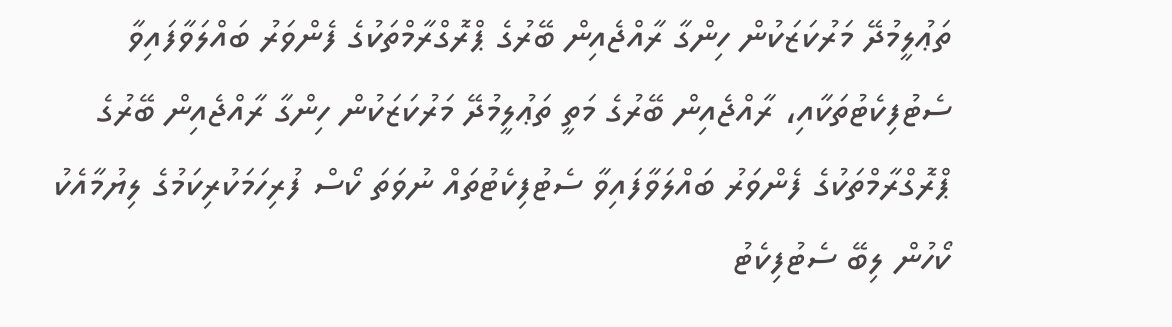ތަޢުލީމުދޭ މަރުކަޒަކުން ހިންގާ ރާއްޖެއިން ބޭރުގެ ޕްރޮގްރާމްތަކުގެ ފެންވަރު ބައްލަވާފައިވާ ސެޓުފިކެޓުތަކާއި، ރާއްޖެއިން ބޭރުގެ މަތީ ތަޢުލީމުދޭ މަރުކަޒަކުން ހިންގާ ރާއްޖެއިން ބޭރުގެ ޕްރޮގްރާމްތަކުގެ ފެންވަރު ބައްލަވާފައިވާ ސެޓުފިކެޓުތައް ނުވަތަ ކޯސް ފުރިހަމަކުރިކަމުގެ ލިޔުމާއެކު ކޯހުން ލިބޭ ސެޓުފިކެޓު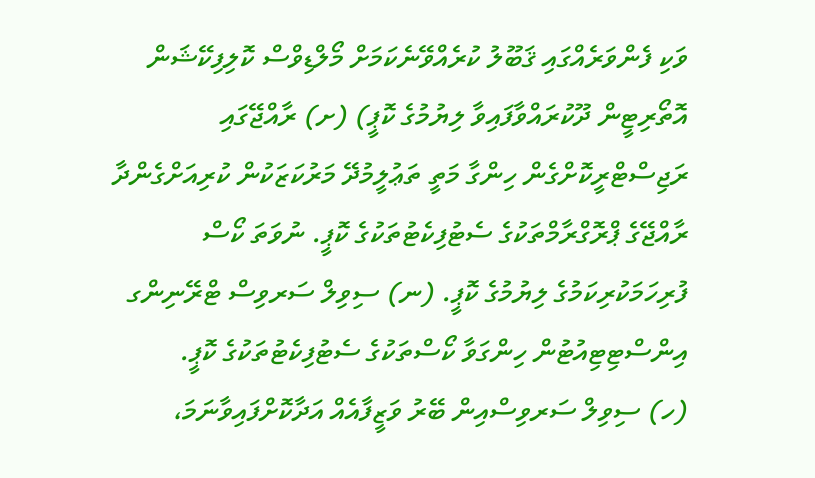ވަކި ފެންވަރެއްގައި ޤަބޫލު ކުރެއްވޭނެކަމަށް މޯލްޑިވްސް ކޮލިފިކޭޝަން އޮތޯރިޓީން ދޫކުރައްވާފައިވާ ލިޔުމުގެ ކޮޕީ) (ށ) ރާއްޖޭގައި ރަޖިސްޓްރީކޮށްގެން ހިންގާ މަތީ ތަޢުލީމުދޭ މަރުކަޒަކުން ކުރިއަށްގެންދާ ރާއްޖޭގެ ޕްރޮގްރާމްތަކުގެ ސެޓުފިކެޓުތަކުގެ ކޮޕީ. ނުވަތަ ކޯސް ފުރިހަމަކުރިކަމުގެ ލިޔުމުގެ ކޮޕީ. (ނ) ސިވިލް ސަރވިސް ޓްރޭނިންގ އިންސްޓިޓިއުޓުން ހިންގަވާ ކޯސްތަކުގެ ސެޓުފިކެޓުތަކުގެ ކޮޕީ.
(ހ) ސިވިލް ސަރވިސްއިން ބޭރު ވަޒީފާއެއް އަދާކޮށްފައިވާނަމަ،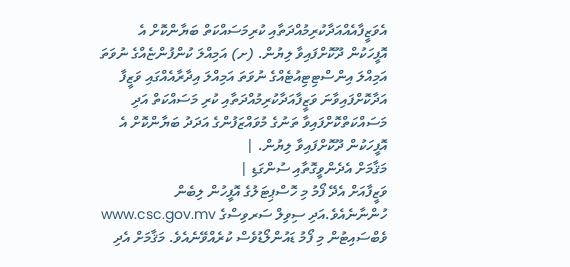އެވަޒީފާއެއްއަދާކުރިމުއްދަތާއި ކުރިމަސައްކަތް ބަޔާންކޮށް އެ އޮފީހަކުން ދޫކޮށްފައިވާ ލިޔުން. (ށ) އަމިއްލަ ކުންފުންޏެއްގެ ނުވަތަ އަމިއްލަ އިންސްޓިޓިއުޓެއްގެ ނުވަތަ އަމިއްލަ އިދާރާއެއްގައި ވަޒީފާ އަދާކޮށްފައިވާނަ ވަޒީފާއަދާކުރިމުއްދަތާއި ކުރި މަސައްކަތް އަދި މަސައްކަތްކޮށްފައިވާ ތަނުގެ މުވައްޒަފުންގެ އަދަދު ބަޔާންކޮށް އެ އޮފީހަކުން ދޫކޮށްފައިވާ ލިޔުން. |
މަޤާމަށް އެދެންވީގޮތާއި ސުންގަޑި |
ވަޒީފާއަށް އެދޭ ފޯމު މި ހޮސްޕިޓަލުގެ އޮފީހުން ލިބެން ހުންނާނެއެވެ.އަދި ސިވިލް ސަރވިސްގެ www.csc.gov.mv ވެބްސައިޓުން މި ފޯމު ޑައުންލޯޑުވެސް ކުރެއްވޭނެއެވެ. މަޤާމަށް އެދި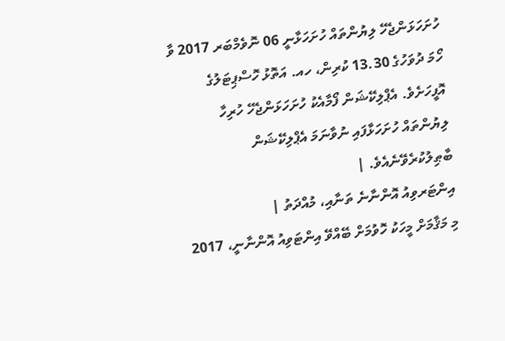ހުށަހަޅަންޖެހޭ ލިޔުންތައް ހުށަހަޅާނީ 06 ނޮވެމްބަރ 2017 ވާ ހޯމަ ދުވަހުގެ 13.30 ކުރިން، ހއ. އަތޮޅު ހޮސްޕިޓަލުގެ އޮފީހަށެވެ. އެޕްލިކޭޝަން ފޯމާއެކު ހުށަހަޅަންޖެހޭ ހުރިހާ ލިޔުންތައް ހުށަހަޅާފައި ނުވާނަމަ އެޕްލިކޭޝަން ބާޠިލުކުރެވޭނެއެވެ. |
އިންޓަރވިއު އޮންނާނެ ތަނާއި، މުއްދަތު |
މި މަޤާމަށް މީހަކު ހޮވުމަށް ބޭއްވޭ އިންޓަވިއު އޮންނާނީ، 2017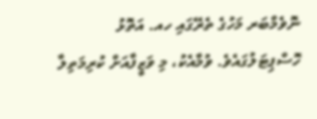ނޮވެމްބަރ މަހުގެ ތެރޭގައި ހއ. އަތޮޅު ހޮސްޕިޓަލުގައެވެ. ވުމާއެކު، މި ވަޒީފާއަށް ކުރިމަތިލާ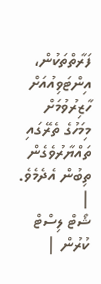ފަރާތްތަކުން، އިންޓަވިއުއަށް ހާޒިރުވުމަށް މިމަހުގެ ތެރޭގައި ތައްޔާރުވެގެން ތިބުން އެދެމެވެ. |
ޝޯޓް ލިސްޓް ކުރުން |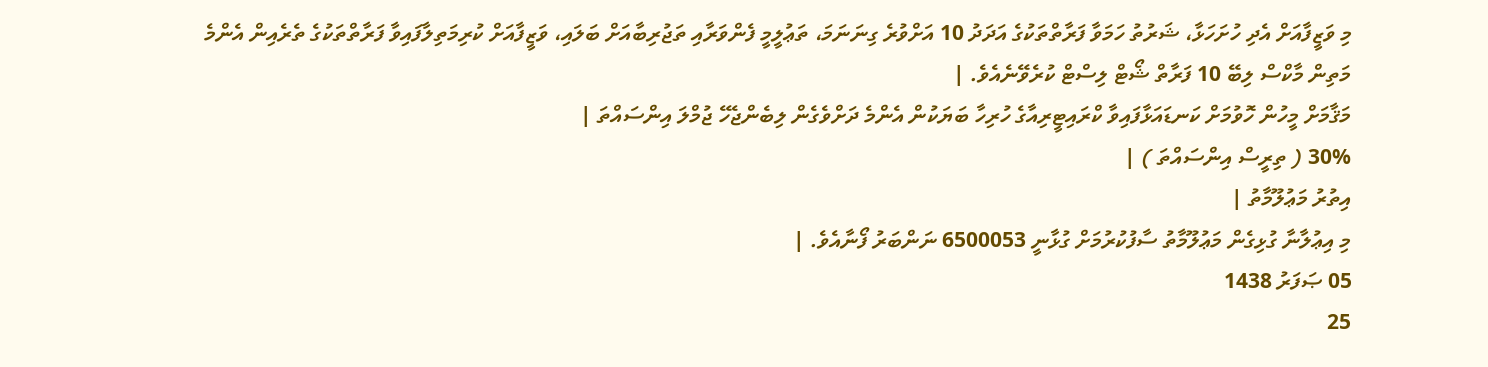މި ވަޒީފާއަށް އެދި ހުށަހަޅާ، ޝަރުތު ހަމަވާ ފަރާތްތަކުގެ އަދަދު 10 އަށްވުރެ ގިނަނަމަ، ތަޢުލީމީ ފެންވަރާއި ތަޖުރިބާއަށް ބަލައި، ވަޒީފާއަށް ކުރިމަތިލާފައިވާ ފަރާތްތަކުގެ ތެރެއިން އެންމެ މަތިން މާކްސް ލިބޭ 10 ފަރާތް ޝޯޓް ލިސްޓް ކުރެވޭނެއެވެ. |
މަޤާމަށް މީހުން ހޮވުމަށް ކަނޑައަޅާފައިވާ ކްރައިޓީރިއާގެ ހުރިހާ ބަޔަކުން އެންމެ ދަށްވެގެން ލިބެންޖެހޭ ޖުމްލަ އިންސައްތަ |
30% ( ތިރީސް އިންސައްތަ ) |
އިތުރު މަޢުލޫމާތު |
މި އިޢުލާނާ ގުޅިގެން މަޢުލޫމާތު ސާފުކުރުމަށް ގުޅާނީ 6500053 ނަންބަރު ފޯނާއެވެ. |
05 ޞަފަރު 1438
25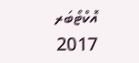އޮކްޓޯބަރ 2017